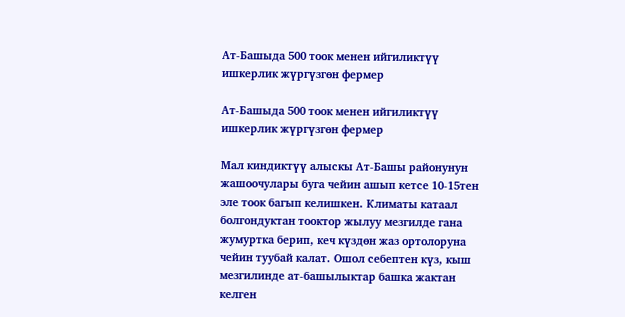Ат-Башыда 500 тоок менен ийгиликтүү ишкерлик жүргүзгөн фермер

Ат-Башыда 500 тоок менен ийгиликтүү ишкерлик жүргүзгөн фермер

Мал киндиктүү алыскы Ат-Башы районунун жашоочулары буга чейин ашып кетсе 10-15тен эле тоок багып келишкен. Климаты катаал болгондуктан тооктор жылуу мезгилде гана жумуртка берип, кеч күздөн жаз ортолоруна чейин туубай калат. Ошол себептен күз, кыш мезгилинде ат-башылыктар башка жактан келген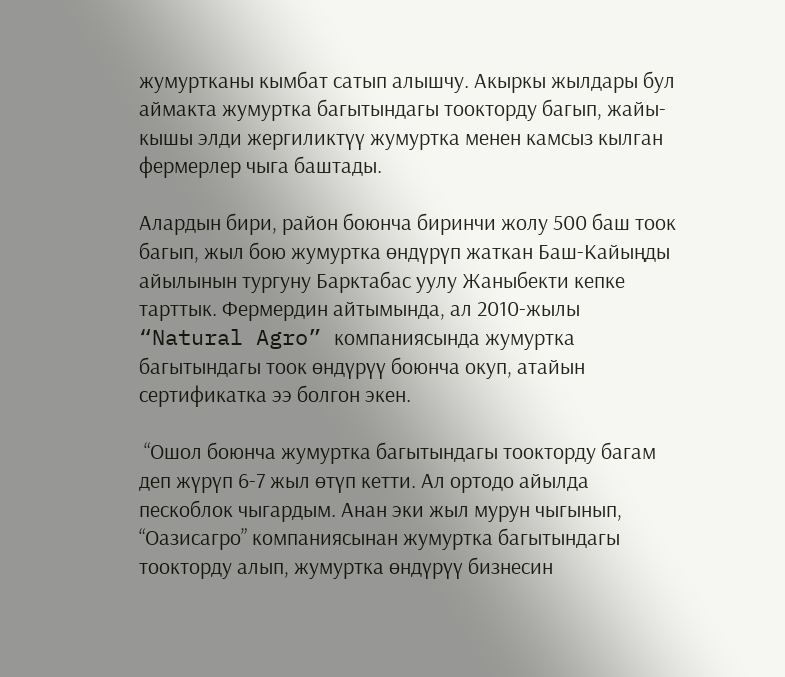жумуртканы кымбат сатып алышчу. Акыркы жылдары бул аймакта жумуртка багытындагы тоокторду багып, жайы-кышы элди жергиликтүү жумуртка менен камсыз кылган фермерлер чыга баштады.

Алардын бири, район боюнча биринчи жолу 500 баш тоок багып, жыл бою жумуртка өндүрүп жаткан Баш-Кайыңды айылынын тургуну Барктабас уулу Жаныбекти кепке тарттык. Фермердин айтымында, ал 2010-жылы “Natural Agro” компаниясында жумуртка багытындагы тоок өндүрүү боюнча окуп, атайын сертификатка ээ болгон экен.

 “Ошол боюнча жумуртка багытындагы тоокторду багам деп жүрүп 6-7 жыл өтүп кетти. Ал ортодо айылда пескоблок чыгардым. Анан эки жыл мурун чыгынып, “Оазисагро” компаниясынан жумуртка багытындагы тоокторду алып, жумуртка өндүрүү бизнесин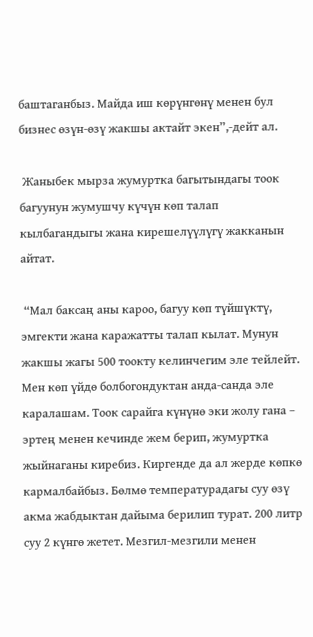баштаганбыз. Майда иш көрүнгөнү менен бул бизнес өзүн-өзү жакшы актайт экен”,-дейт ал.

 Жаныбек мырза жумуртка багытындагы тоок багуунун жумушчу күчүн көп талап кылбагандыгы жана кирешелүүлүгү жакканын айтат.

 “Мал баксаң аны кароо, багуу көп түйшүктү, эмгекти жана каражатты талап кылат. Мунун жакшы жагы 500 тоокту келинчегим эле тейлейт. Мен көп үйдө болбогондуктан анда-санда эле каралашам. Тоок сарайга күнүнө эки жолу гана – эртең менен кечинде жем берип, жумуртка жыйнаганы киребиз. Киргенде да ал жерде көпкө кармалбайбыз. Бөлмө температурадагы суу өзү акма жабдыктан дайыма берилип турат. 200 литр суу 2 күнгө жетет. Мезгил-мезгили менен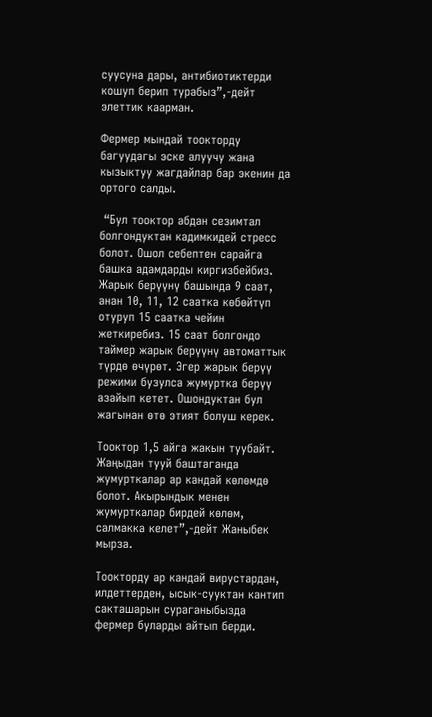суусуна дары, антибиотиктерди кошуп берип турабыз”,-дейт элеттик каарман.

Фермер мындай тоокторду багуудагы эске алуучу жана кызыктуу жагдайлар бар экенин да ортого салды.

 “Бул тооктор абдан сезимтал болгондуктан кадимкидей стресс болот. Ошол себептен сарайга башка адамдарды киргизбейбиз. Жарык берүүнү башында 9 саат, анан 10, 11, 12 саатка көбөйтүп отуруп 15 саатка чейин жеткиребиз. 15 саат болгондо таймер жарык берүүнү автоматтык түрдө өчүрөт. Эгер жарык берүү режими бузулса жумуртка берүү азайып кетет. Ошондуктан бул жагынан өтө этият болуш керек.

Тооктор 1,5 айга жакын туубайт. Жаңыдан тууй баштаганда жумурткалар ар кандай көлөмдө болот. Акырындык менен жумурткалар бирдей көлөм, салмакка келет”,-дейт Жаныбек мырза.

Тоокторду ар кандай вирустардан, илдеттерден, ысык-сууктан кантип сакташарын сураганыбызда фермер буларды айтып берди.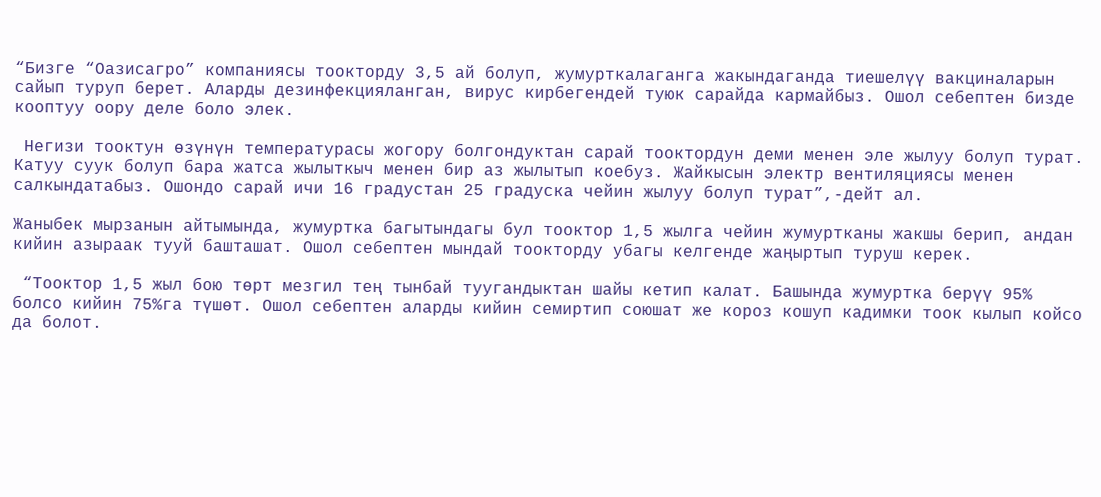“Бизге “Оазисагро” компаниясы тоокторду 3,5 ай болуп, жумурткалаганга жакындаганда тиешелүү вакциналарын сайып туруп берет. Аларды дезинфекцияланган, вирус кирбегендей туюк сарайда кармайбыз. Ошол себептен бизде кооптуу оору деле боло элек.

 Негизи тооктун өзүнүн температурасы жогору болгондуктан сарай тооктордун деми менен эле жылуу болуп турат. Катуу суук болуп бара жатса жылыткыч менен бир аз жылытып коебуз. Жайкысын электр вентиляциясы менен салкындатабыз. Ошондо сарай ичи 16 градустан 25 градуска чейин жылуу болуп турат”,-дейт ал.

Жаныбек мырзанын айтымында, жумуртка багытындагы бул тооктор 1,5 жылга чейин жумуртканы жакшы берип, андан кийин азыраак тууй башташат. Ошол себептен мындай тоокторду убагы келгенде жаңыртып туруш керек.

 “Тооктор 1,5 жыл бою төрт мезгил тең тынбай туугандыктан шайы кетип калат. Башында жумуртка берүү 95% болсо кийин 75%га түшөт. Ошол себептен аларды кийин семиртип союшат же короз кошуп кадимки тоок кылып койсо да болот.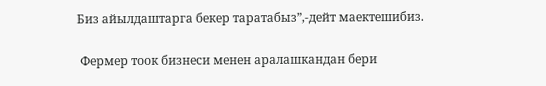Биз айылдаштарга бекер таратабыз”,-дейт маектешибиз.

 Фермер тоок бизнеси менен аралашкандан бери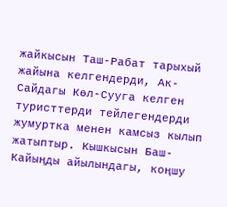жайкысын Таш-Рабат тарыхый жайына келгендерди, Ак-Сайдагы Көл-Сууга келген туристтерди тейлегендерди жумуртка менен камсыз кылып жатыптыр. Кышкысын Баш-Кайыңды айылындагы, коңшу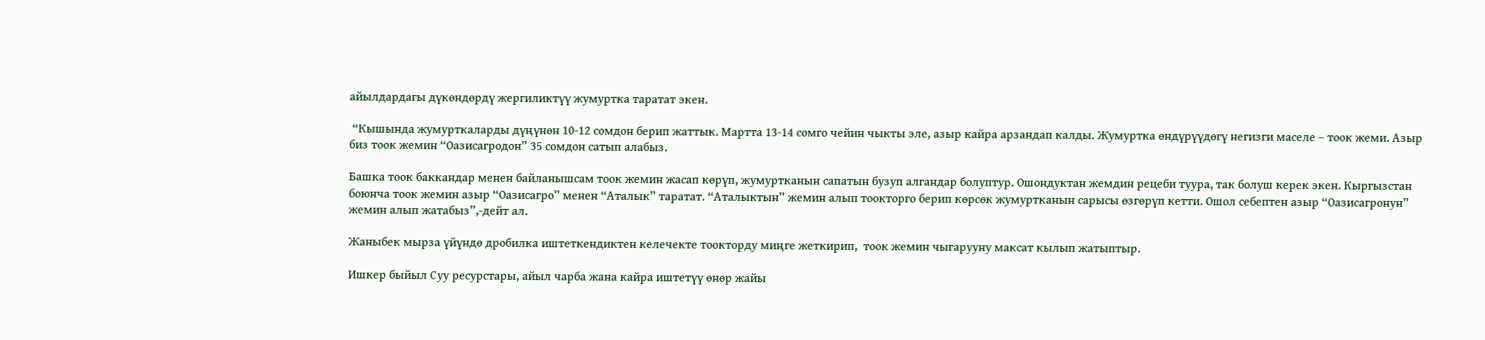айылдардагы дүкөндөрдү жергиликтүү жумуртка таратат экен.

 “Кышында жумурткаларды дүңүнөн 10-12 сомдон берип жаттык. Мартта 13-14 сомго чейин чыкты эле, азыр кайра арзандап калды. Жумуртка өндүрүүдөгү негизги маселе – тоок жеми. Азыр биз тоок жемин “Оазисагродон” 35 сомдон сатып алабыз.

Башка тоок баккандар менен байланышсам тоок жемин жасап көрүп, жумуртканын сапатын бузуп алгандар болуптур. Ошондуктан жемдин рецеби туура, так болуш керек экен. Кыргызстан боюнча тоок жемин азыр “Оазисагро” менен “Аталык” таратат. “Аталыктын” жемин алып тоокторго берип көрсөк жумуртканын сарысы өзгөрүп кетти. Ошол себептен азыр “Оазисагронун” жемин алып жатабыз”,-дейт ал.

Жаныбек мырза үйүндө дробилка иштеткендиктен келечекте тоокторду миңге жеткирип,  тоок жемин чыгарууну максат кылып жатыптыр.

Ишкер быйыл Суу ресурстары, айыл чарба жана кайра иштетүү өнөр жайы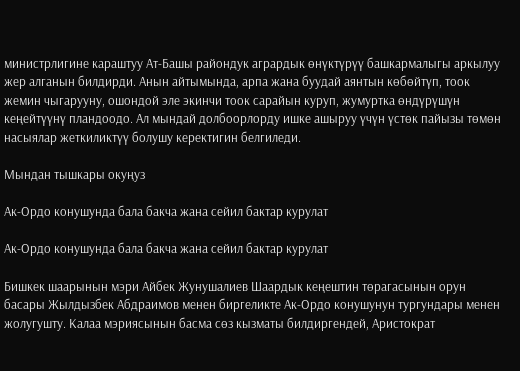министрлигине караштуу Ат-Башы райондук агрардык өнүктүрүү башкармалыгы аркылуу жер алганын билдирди. Анын айтымында, арпа жана буудай аянтын көбөйтүп, тоок жемин чыгарууну, ошондой эле экинчи тоок сарайын куруп, жумуртка өндүрүшүн кеңейтүүнү пландоодо. Ал мындай долбоорлорду ишке ашыруу үчүн үстөк пайызы төмөн насыялар жеткиликтүү болушу керектигин белгиледи.

Мындан тышкары окуңуз

Ак-Ордо конушунда бала бакча жана сейил бактар курулат

Ак-Ордо конушунда бала бакча жана сейил бактар курулат

Бишкек шаарынын мэри Айбек Жунушалиев Шаардык кеңештин төрагасынын орун басары Жылдызбек Абдраимов менен биргеликте Ак-Ордо конушунун тургундары менен жолугушту. Калаа мэриясынын басма сөз кызматы билдиргендей, Аристократ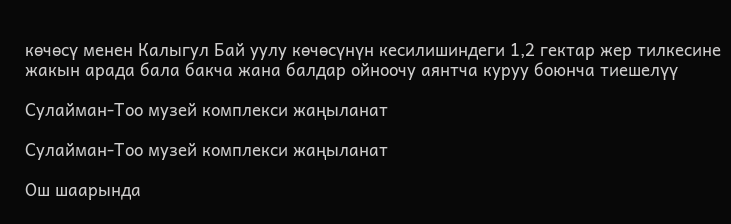көчөсү менен Калыгул Бай уулу көчөсүнүн кесилишиндеги 1,2 гектар жер тилкесине жакын арада бала бакча жана балдар ойноочу аянтча куруу боюнча тиешелүү

Сулайман-Тоо музей комплекси жаңыланат

Сулайман-Тоо музей комплекси жаңыланат

Ош шаарында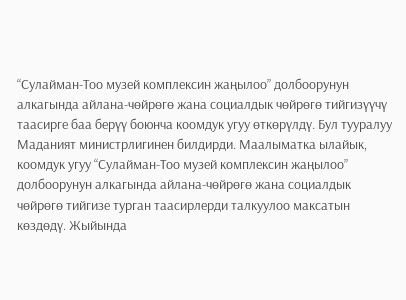“Сулайман-Тоо музей комплексин жаңылоо” долбоорунун алкагында айлана-чөйрөгө жана социалдык чөйрөгө тийгизүүчү таасирге баа берүү боюнча коомдук угуу өткөрүлдү. Бул тууралуу Маданият министрлигинен билдирди. Маалыматка ылайык, коомдук угуу “Сулайман-Тоо музей комплексин жаңылоо” долбоорунун алкагында айлана-чөйрөгө жана социалдык чөйрөгө тийгизе турган таасирлерди талкуулоо максатын көздөдү. Жыйында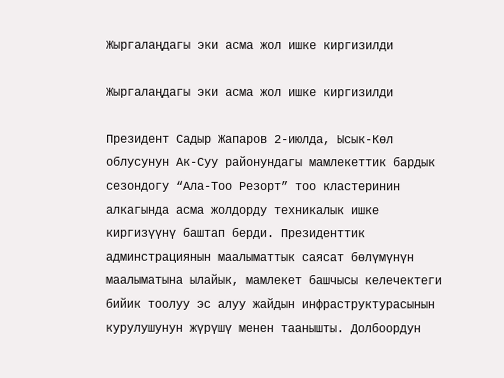Жыргалаңдагы эки асма жол ишке киргизилди

Жыргалаңдагы эки асма жол ишке киргизилди

Президент Садыр Жапаров 2-июлда, Ысык-Көл облусунун Ак-Суу районундагы мамлекеттик бардык сезондогу “Ала-Тоо Резорт” тоо кластеринин алкагында асма жолдорду техникалык ишке киргизүүнү баштап берди. Президенттик админстрациянын маалыматтык саясат бөлүмүнүн маалыматына ылайык, мамлекет башчысы келечектеги бийик тоолуу эс алуу жайдын инфраструктурасынын курулушунун жүрүшү менен таанышты. Долбоордун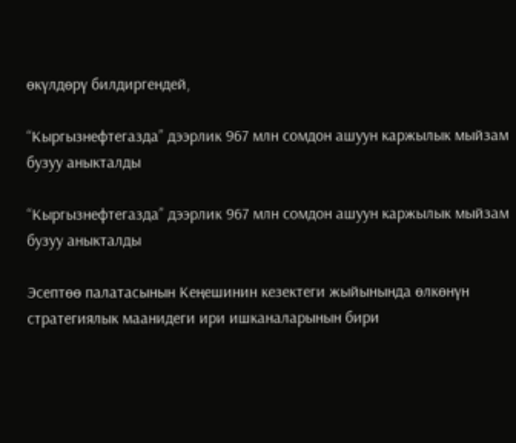өкүлдөрү билдиргендей,

“Кыргызнефтегазда” дээрлик 967 млн сомдон ашуун каржылык мыйзам бузуу аныкталды

“Кыргызнефтегазда” дээрлик 967 млн сомдон ашуун каржылык мыйзам бузуу аныкталды

Эсептөө палатасынын Кеңешинин кезектеги жыйынында өлкөнүн стратегиялык маанидеги ири ишканаларынын бири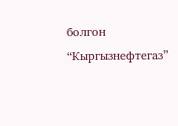болгон “Кыргызнефтегаз”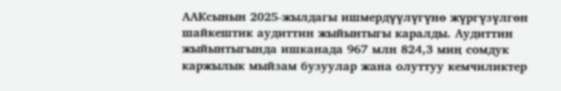ААКсынын 2025-жылдагы ишмердүүлүгүнө жүргүзүлгөн шайкештик аудиттин жыйынтыгы каралды. Аудиттин жыйынтыгында ишканада 967 млн 824,3 миң сомдук каржылык мыйзам бузуулар жана олуттуу кемчиликтер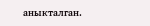аныкталган.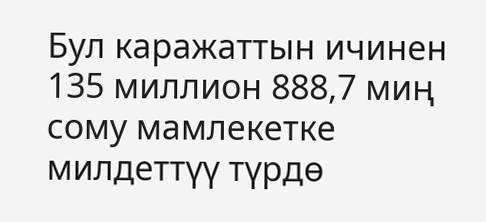Бул каражаттын ичинен 135 миллион 888,7 миң сому мамлекетке милдеттүү түрдө